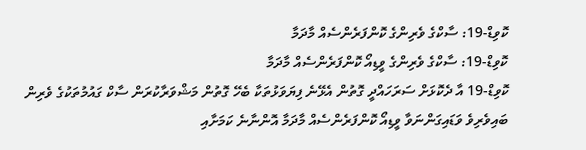ކޮވިޑް-19: ސާކްގެ ވެރިންގެ ކޮންފަރެންސެއް މާދަމާ
ކޮވިޑް-19: ސާކްގެ ވެރިންގެ ވީޑިއޯ ކޮންފަރެންސެއް މާދަމާ
ކޮވިޑް-19 އާ ދެކޮޅަށް ސަރަހައްދީ ގޮތުން އެޅޭނެ ފިޔަވަޅުތަކާ ބެހޭ ގޮތުން މަޝްވަރާކުރަން ސާކް ގައުމުތަކުގެ ވެރިން ބައިވެރިވެ ވަޑައިގަންނަވާ ވީޑިއޯ ކޮންފަރެންސެއް މާދަމާ އޮންނާނެ ކަމަށާއި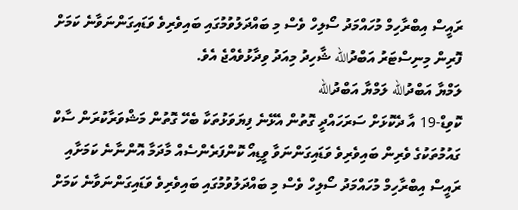ރައީސް އިބްރާހިމް މުހައްމަދު ސޯލިހް ވެސް މި ބައްދަލުވުމުގައި ބައިވެރިވެ ވަޑައިގަންނަވާނެ ކަމަށް ފޮރިން މިނިސްޓަރު އަބްދުالله ޝާހިދު މިއަދު ވިދާޅުވެއްޖެ އެވެ.
ލަމްޔާ އަބްދުالله ލަމްޔާ އަބްދުالله
ކޮވިޑް-19 އާ ދެކޮޅަށް ސަރަހައްދީ ގޮތުން އެޅޭނެ ފިޔަވަޅުތަކާ ބެހޭ ގޮތުން މަޝްވަރާކުރަން ސާކް ގައުމުތަކުގެ ވެރިން ބައިވެރިވެ ވަޑައިގަންނަވާ ވީޑިއޯ ކޮންފަރެންސެއް މާދަމާ އޮންނާނެ ކަމަށާއި ރައީސް އިބްރާހިމް މުހައްމަދު ސޯލިހް ވެސް މި ބައްދަލުވުމުގައި ބައިވެރިވެ ވަޑައިގަންނަވާނެ ކަމަށް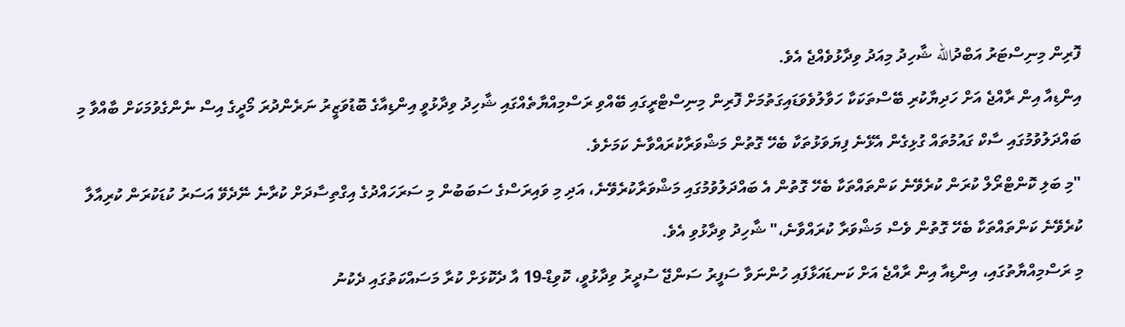ފޮރިން މިނިސްޓަރު އަބްދުالله ޝާހިދު މިއަދު ވިދާޅުވެއްޖެ އެވެ.
އިންޑިއާ އިން ރާއްޖެ އަށް ހަދިޔާކުރި ބޭސްތަކަކާ ހަވާލުވެވަޑައިގަތުމަށް ފޮރިން މިނިސްޓްރީގައި ބޭއްވި ރަސްމިއްޔާތެއްގައި ޝާހިދު ވިދާޅުވީ އިންޑިއާގެ ބޮޑުވަޒީރު ނަރެންދުރަ މޯދީގެ އިސް ނެންގެވުމަކަށް ބާއްވާ މި ބައްދަލުވުމުގައި ސާކް ގައުމުތައް ގުޅިގެން އެޅޭނެ ފިޔަވަޅުތަކާ ބެހޭ ގޮތުން މަޝްވަރާކުރައްވާނެ ކަމަށެވެ.
"މި ބަލި ކޮންޓްރޯލް ކުރަން ކުރެވޭނެ ކަންތައްތަކާ ބެހޭ ގޮތުން އެ ބައްދަލުވުމުގައި މަޝްވަރާކުރެވޭނެ، އަދި މި ވައިރަސްގެ ސަބަބުން މި ސަރަހައްދުގެ އިގްތިސާދަށް ކުރާނެ ނޭދެވޭ އަސަރު ކުޑަކުރަން ކުރިއާލާ ކުރެވޭނެ ކަންތައްތަކާ ބެހޭ ގޮތުން ވެސް މަޝްވަރާ ކުރައްވާނެ،" ޝާހިދު ވިދާޅުވި އެވެ.
މި ރަސްމިއްޔާތުގައި، އިންޑިއާ އިން ރާއްޖެ އަށް ކަނޑައަޅާފައި ހުންނަވާ ސަފީރު ސަންޖޭ ސުދީރު ވިދާޅުވީ، ކޮވިޑް-19 އާ ދެކޮޅަށް ކުރާ މަސައްކަތުގައި ދެކުނު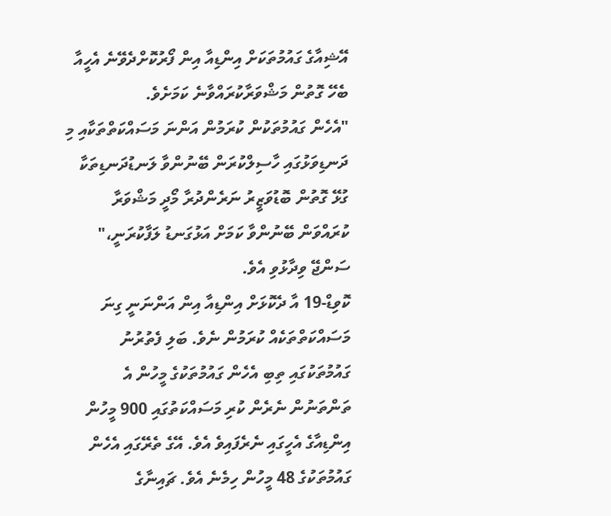އޭޝިއާގެ ގައުމުތަކަށް އިންޑިއާ އިން ފޯރުކޮށްދެވޭނެ އެހީއާ ބެހޭ ގޮތުން މަޝްވަރާކުރައްވާނެ ކަމަށެވެ.
"އެހެން ގައުމުތަކުން ކުރަމުން އަންނަ މަސައްކަތްތަކާއި މި ދަނޑިވަޅުގައި ހާސިލްކުރަން ބޭނުންވާ ލަނޑުދަނޑިތަކާ ގުޅޭ ގޮތުން ބޮޑުވަޒީރު ނަރެންދުރާ މޯދީ މަޝްވަރާ ކުރައްވަން ބޭނުންވާ ކަމަށް އަޅުގަނޑު ލަފާކުރަނީ،" ސަންޖޭ ވިދާޅުވި އެވެ.
ކޮވިޑް-19 އާ ދެކޮޅަށް އިންޑިއާ އިން އަންނަނީ ގިނަ މަސައްކަތްތަކެއް ކުރަމުން ނެވެ. ބަލި ފެތުރުނު ގައުމުތަކުގައި ތިބި އެހެން ގައުމުތަކުގެ މީހުން އެ ތަންތަނުން ނެރެން ކުރި މަސައްކަތުގައި 900 މީހުން އިންޑިއާގެ އެހީގައި ނެރެފައިވެ އެވެ. އޭގެ ތެރޭގައި އެހެން ގައުމުތަކުގެ 48 މީހުން ހިމެނެ އެވެ. ޗައިނާގެ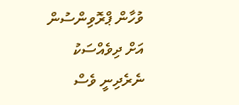ވުހާން ޕްރޮވިންސުން އަށް ދިވެއްސަކު ނެރެދިނީ ވެސް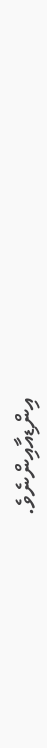އިންޑިއާއިންނެވެ.